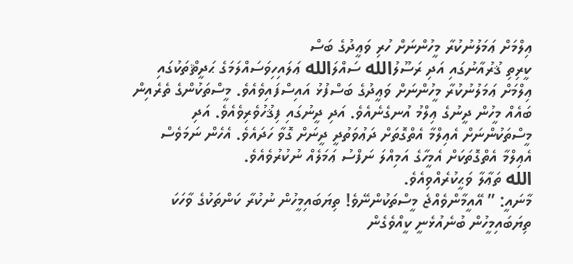ޢިލްމަށް ޢަމަލުނުކުރާ މީހުންނަށް ހުރި ވަޢީދުގެ ބަސް
ކީރިތި ޤުރުއާނުގައި އަދި ރަސޫލުالله ސައްލަالله ޢަލައިހިވަސައްލަމަގެ ޙަދީޘްތަކުގައި ޢިލްމަށް ޢަމަލުނުކުރާ މީހުންނަށް ވަޢީދުގެ ބަސްފުޅު އައިސްފައިވެއެވެ. މީސްތަކުންގެ ތެރެއިން ބައެއް މީހުން ދީނުގެ ޢިލްމު އުނގެނެއެވެ. އަދި ދީނުގައި ފިޤުހުވެރިވެއެވެ. އަދި މީސްތަކުންނަށް އެޢިލްމާ އެތްގޮތަށް ދަޢުވަތުދީ ދީނަށް ގޮވާ ހަދައެވެ. އެހެން ނަމަވެސް އެޢިލްމާ އެތްގޮތަކަށް އެމީހާގެ އަމިއްލަ ނަފްސު ޢަމަލެއް ނުކުރުވެއެވެ.
الله ތަޢާލާ ވަޙީކުރެއްވިއެވެ.
މާނައީ: ” އޭއީމާންވެއްޖެ މީސްތަކުންނޭވެ! ތިޔަބައިމީހުން ނުކުރާ ކަންތަކުގެ ވާހަކަ ތިޔަބައިމީހުން ބުނެއުޅެނީ ކީއްވެގެން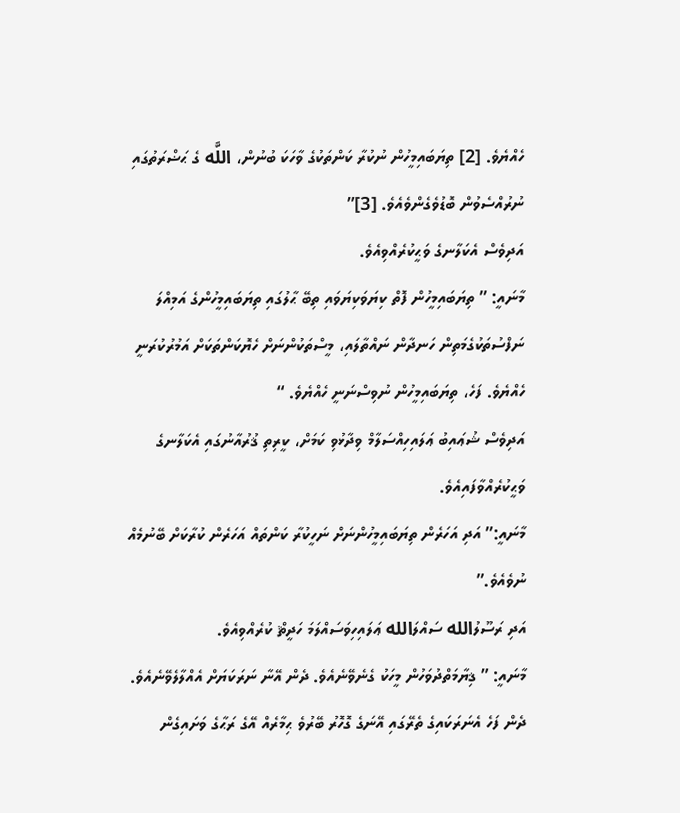ހެއްޔެވެ. [2] ތިޔަބައިމީހުން ނުކުރާ ކަންތަކުގެ ވާހަކަ ބުނުން، اللَّه ގެ ޙަޟްރަތުގައި ނުރުއްސެވުން ބޮޑުވެގެންވެއެވެ. [3]”
އަދިވެސް އެކަލާނގެ ވަޙީކުރެއްވިއެވެ.
މާނައީ: ” ތިޔަބައިމީހުން ފޮތް ކިޔަވަކިޔަވައި ތިބޭ ޙާލުގައި ތިޔަބައިމީހުންގެ އަމިއްލަ ނަފްސުތަކުގެމަތިން ހަނދާން ނައްތާލައި، މީސްތަކުންނަށް ހެޔޮކަންތަކަށް އަމުރުކުރަނީ ހެއްޔެވެ. ފަހެ، ތިޔަބައިމީހުން ނުވިސްނަނީ ހެއްޔެވެ. “
އަދިވެސް ޝުޢައިބު ޢަލައިހިއްސަލާމް ވިދާޅުވި ކަމަށް، ކީރިތި ޤުރުއާނުގައި އެކަލާނގެ ވަޙީކުރެއްވާފައިއެވެ.
މާނައީ:” އަދި އަހަރެން ތިޔަބައިމީހުންނަށް ނަހީކުރާ ކަންތައް އަހަރެން ކުރާކަށް ބޭނުމެއް ނުވެއެވެ.”
އަދި ރަސޫލުالله ސައްލަالله ޢަލައިހިވަސައްލަމަ ހަދީޘް ކުރެއްވިއެވެ.
މާނައީ: ” ޤިޔާމަތްދުވަހުން މީހަކު ގެނެވޭނެއެވެ. ދެން އޭނާ ނަރަކަޔަށް އެއްލާލެވޭނެއެވެ. ދެން ފަހެ އެނަރަކައިގެ ތެރޭގައި އޭނަގެ ގޮހޮރު ބޭރުވެ ޙިމާރެއް އޭގެ ރަޙާގެ ވަށައިގެން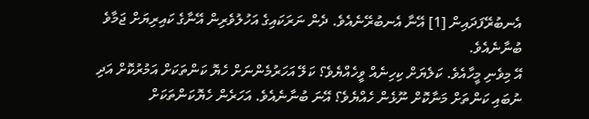އެނބުރޭފަދައިން [1] އޭނާ އެނބުރޭނެއެވެ. ދެން ނަރަކައިގެ އަހުލުވެރިން އޭނާގެ ކައިރިޔަށް ޖަމާވެ ބުނާނެއެވެ.
އޭ މިވެނި މީހާއެވެ. ކަލެޔަށް ކިހިނެއް ވީހެއްޔެވެ؟ ކަލޭ އަހަރުމެންނަށް ހެޔޮ ކަންތަކަށް އަމުރުކޮށް އަދި ނުބައި ކަންތަށް މަނާކޮށް ނޫޅެން ހެއްޔެވެ؟ އޭނަ ބުނާނެއެވެ. އަހަރެން ހެޔޮކަންތަކަށް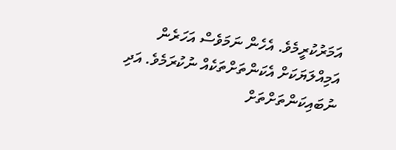އަމަރުކުރީމެވެ. އެހެން ނަމަވެސް އަހަރެން އަމިއްލަޔަކަށް އެކަންތަށްތަކެއް ނުކުރަމެވެ. އަދި ނުބައިކަންތަށްތަށް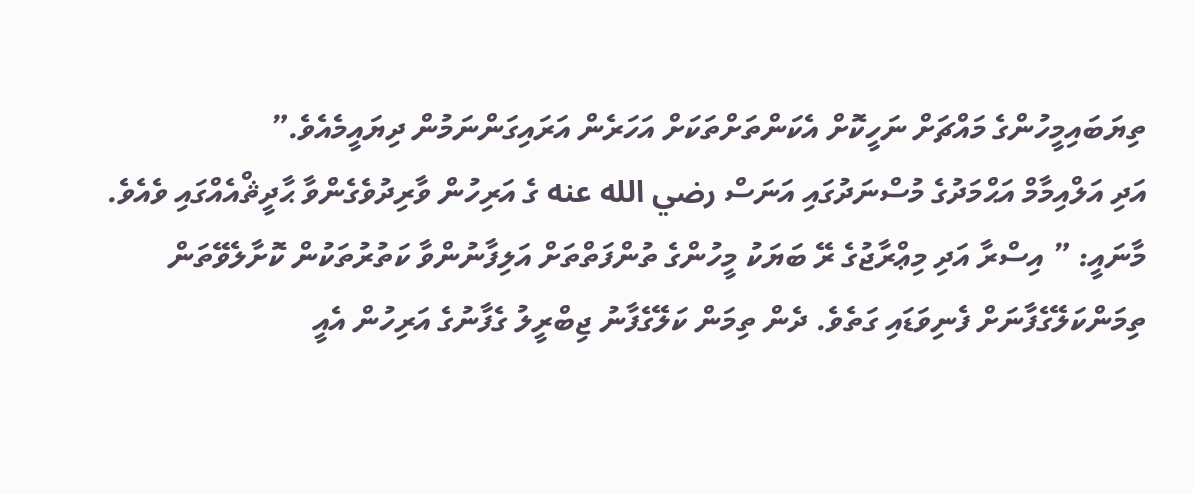ތިޔަބައިމީހުންގެ މައްޗަށް ނަހީކޮށް އެކަންތަށްތަކަށް އަހަރެން އަރައިގަންނަމުން ދިޔައީމެއެވެ.”
އަދި އަލްއިމާމް އަޙްމަދުގެ މުސްނަދުގައި އަނަސް رضي الله عنه ގެ އަރިހުން ވާރިދުވެގެންވާ ޙާދީޘްއެއްގައި ވެއެވެ.
މާނައީ: ” އިސްރާ އަދި މިޢްރާޖުގެ ރޭ ބަޔަކު މީހުންގެ ތުންފަތްތަށް އަލިފާނުންވާ ކަތުރުތަކުން ކޮށާލެވޭތަން ތިމަންކަލޭގެފާނަށް ފެނިވަޑައި ގަތެވެ. ދެން ތިމަން ކަލޭގެފާނު ޖިބްރީލު ގެފާނުގެ އަރިހުން އެއީ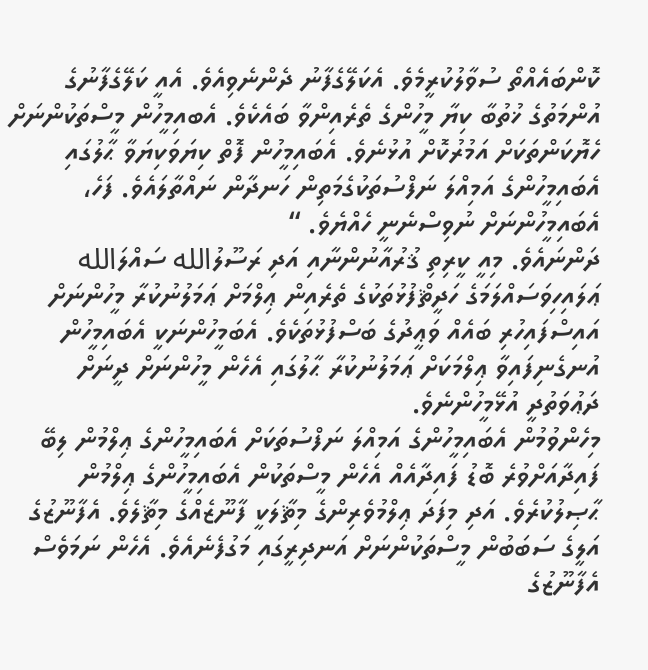ކޮންބައެއްތޯ ސުވާލުކުރީމެވެ. އެކަލޭގެފާނު ދެންނެވިއެވެ. އެއީ ކަލޭގެފާނުގެ އުންމަތުގެ ޚުތުބާ ކިޔާ މީހުންގެ ތެރެއިންވާ ބައެކެވެ. އެބއިމީހުން މީސްތަކުންނަށް ހެޔޮކަންތަކަށް އަމުރުކޮށް އުޅުނެވެ. އެބައިމީހުން ފޮތް ކިޔަވަކިޔަވާ ޙާލުގައި އެބައިމީހުންގެ އަމިއްލަ ނަފްސުތަކުގެމަތިން ހަނދާން ނައްތާލައެވެ. ފަހެ، އެބައިމީހުންނަށް ނުވިސްނެނީ ހެއްޔެވެ. “
ދަންނައެވެ. މިއީ ކީރިތި ޤުރުއާނުންނާއި އަދި ރަސޫލުالله ސައްލަالله ޢަލައިހިވަސައްލަމަގެ ހަދީޘްފުޅުތަކުގެ ތެރެއިން ޢިލްމަށް ޢަމަލުނުކުރާ މީހުންނަށް އައިސްފައިހުރި ބައެއް ވަޢީދުގެ ބަސްފުޅުތަކެވެ. އެބަމީހުންނަކީ އެބައިމީހުން އުނގެނިފައިވާ ޢިލްމަކަށް ޢަމަލުނުކުރާ ޙާލުގައި އެހެން މީހުންނަށް ދީނަށް ދަޢުވަތުދީ އުޅޭމީހުންނެވެ.
މިހެންވުމުން އެބައިމީހުންގެ އަމިއްލަ ނަފްސުތަކަށް އެބައިމީހުންގެ ޢިލްމުން ލިބޭ ފައިދާއަށްވުރެ ބޮޑު ފައިދާއެއް އެހެން މީސްތަކުން އެބައިމީހުންގެ ޢިލްމުން ޙާޞިލުކުރެވެ. އަދި މިފަދަ ޢިލްމުވެރިންގެ މިޘާލަކީ ފާނޫޒެއްގެ މިޘާލެވެ. އެފާނޫޒުގެ އަލީގެ ސަބަބުން މީސްތަކުންނަށް އަނދިރީގައި މަގުފެނެއެވެ. އެހެން ނަމަވެސް އެފާނޫޒުގެ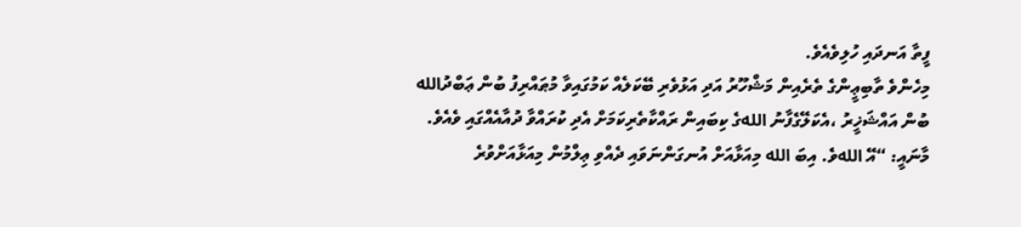ފީތާ އަނދައި ހުލިވެއެވެ.
މިހެންވެ ތާބިޢީންގެ ތެރެއިން މަޝްހޫރު އަދި އަޅުވެރި ބޭކަލެއް ކަމުގައިވާ މުޠައްރިފު ބުން ޢަބްދުالله ބުން އައްޝަޚީރު ،އެކަލޭގެފާނު اللهގެ ކިބައިން ރައްކާތެރިކަމަށް އެދި ކުރައްވާ ދުއާއެއްގައި ވެއެވެ.
މާނައީ: “އޭ اللهވެ. އިބަ الله މިއަޅާއަށް އުނގަންނަވައި ދެއްވި ޢިލްމުން މިއަޅާއަށްވުރެ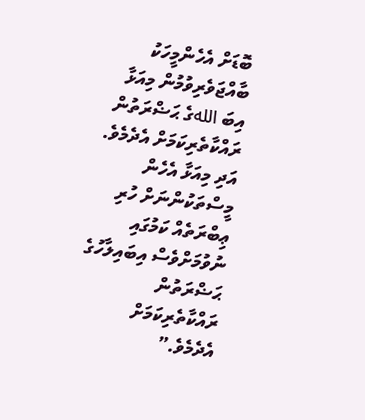ބޮޑަށް އެހެންމީހަކު ބާއްޖަވެރިވުމުން މިއަޅާ އިބަ اللهގެ ޙަޟްރަތުން ރައްކާތެރިކަމަށް އެދެމެވެ. އަދި މިއަޅާ އެހެން މީސްތަކުންނަށް ހުރި ޢިބްރަތެއް ކަމުގައި ނުވުމަށްވެސް އިބައިލާހުގެ ޙަޟްރަތުން ރައްކާތެރިކަމަށް އެދެމެވެ.”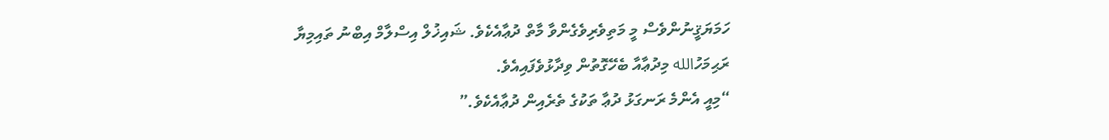ހަމަޔަޤީނުންވެސް މީ މަތިވެރިވެގެންވާ މާތް ދުޢާއެކެވެ. ޝައިޚުލް އިސްލާމް އިބްނު ތައިމިޔާ ރަޙިމަހުالله މިދުޢާއާ ބެހޭގޮތުން ވިދާޅުވެފައިއެވެ.
“މިއީ އެންމެ ރަނގަޅު ދުޢާ ތަކުގެ ތެރެއިން ދުޢާއެކެވެ.”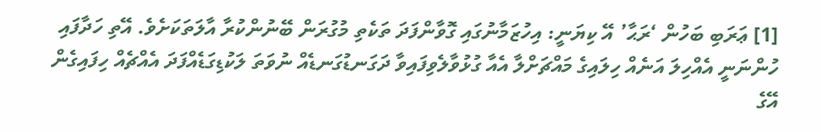[1] ޢަރަބި ބަހުން ‘ރަޙާ’ އޭ ކިޔަނީ: އިހުޒަމާނުގައި ގޮވާންފަދަ ތަކެތި މުގުރަން ބޭނުންކުރާ އާލަތަކަށެވެ. އޭތި ހަދާފައި ހުންނަނީ އެއްހިލަ އަނެއް ހިލައިގެ މައްޗަށްލާ އެއާ ގުޅުވާލެވިފައިވާ ދަގަނޑުގަނޑެއް ނުވަތަ ލަކުޑިގަޑެއްފަދަ އެއްޗެއް ހިފައިގެން އޭގެ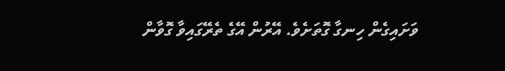ވަށައިގެން ހިނގާ ގޮތަށެވެ. އޭރުން އޭގެ ތެރޭގައިވާ ގޮވާން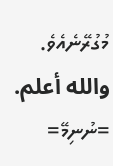މުގުރޭނެއެވެ. والله أعلم.
=ނުނިމޭ=